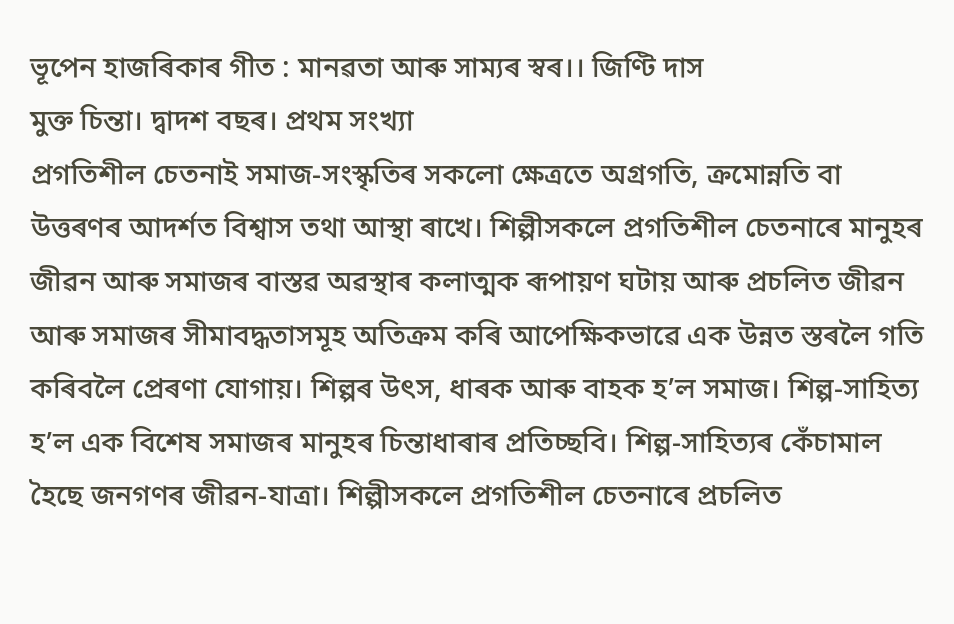ভূপেন হাজৰিকাৰ গীত : মানৱতা আৰু সাম্যৰ স্বৰ।। জিণ্টি দাস
মুক্ত চিন্তা। দ্বাদশ বছৰ। প্ৰথম সংখ্যা
প্ৰগতিশীল চেতনাই সমাজ-সংস্কৃতিৰ সকলো ক্ষেত্ৰতে অগ্ৰগতি, ক্ৰমোন্নতি বা উত্তৰণৰ আদৰ্শত বিশ্বাস তথা আস্থা ৰাখে। শিল্পীসকলে প্ৰগতিশীল চেতনাৰে মানুহৰ জীৱন আৰু সমাজৰ বাস্তৱ অৱস্থাৰ কলাত্মক ৰূপায়ণ ঘটায় আৰু প্ৰচলিত জীৱন আৰু সমাজৰ সীমাবদ্ধতাসমূহ অতিক্ৰম কৰি আপেক্ষিকভাৱে এক উন্নত স্তৰলৈ গতি কৰিবলৈ প্ৰেৰণা যোগায়। শিল্পৰ উৎস, ধাৰক আৰু বাহক হ’ল সমাজ। শিল্প-সাহিত্য হ’ল এক বিশেষ সমাজৰ মানুহৰ চিন্তাধাৰাৰ প্ৰতিচ্ছবি। শিল্প-সাহিত্যৰ কেঁচামাল হৈছে জনগণৰ জীৱন-যাত্ৰা। শিল্পীসকলে প্ৰগতিশীল চেতনাৰে প্ৰচলিত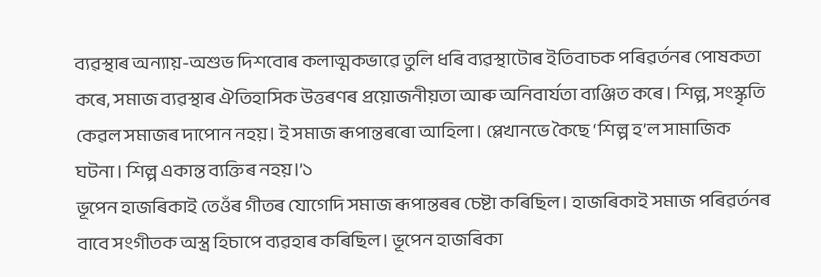ব্যৱস্থাৰ অন্যায়-অশুভ দিশবোৰ কলাত্মকভাৱে তুলি ধৰি ব্যৱস্থাটোৰ ইতিবাচক পৰিৱৰ্তনৰ পোষকতা কৰে, সমাজ ব্যৱস্থাৰ ঐতিহাসিক উত্তৰণৰ প্ৰয়োজনীয়তা আৰু অনিবাৰ্যতা ব্যঞ্জিত কৰে। শিল্প, সংস্কৃতি কেৱল সমাজৰ দাপোন নহয়। ই সমাজ ৰূপান্তৰৰো আহিলা। প্লেখানভে কৈছে ‘শিল্প হ’ল সামাজিক ঘটনা। শিল্প একান্ত ব্যক্তিৰ নহয়।’১
ভূপেন হাজৰিকাই তেওঁৰ গীতৰ যোগেদি সমাজ ৰূপান্তৰৰ চেষ্টা কৰিছিল। হাজৰিকাই সমাজ পৰিৱৰ্তনৰ বাবে সংগীতক অস্ত্ৰ হিচাপে ব্যৱহাৰ কৰিছিল। ভূপেন হাজৰিকা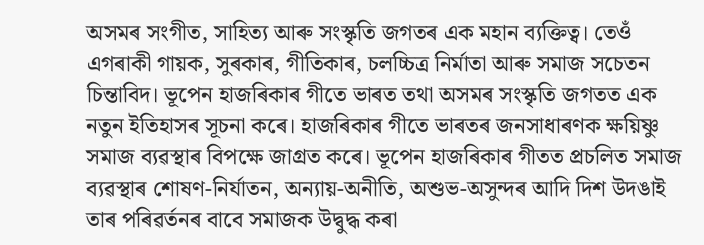অসমৰ সংগীত, সাহিত্য আৰু সংস্কৃতি জগতৰ এক মহান ব্যক্তিত্ব। তেওঁ এগৰাকী গায়ক, সুৰকাৰ, গীতিকাৰ, চলচ্চিত্ৰ নির্মাতা আৰু সমাজ সচেতন চিন্তাবিদ। ভূপেন হাজৰিকাৰ গীতে ভাৰত তথা অসমৰ সংস্কৃতি জগতত এক নতুন ইতিহাসৰ সূচনা কৰে। হাজৰিকাৰ গীতে ভাৰতৰ জনসাধাৰণক ক্ষয়িষ্ণু সমাজ ব্যৱস্থাৰ বিপক্ষে জাগ্ৰত কৰে। ভূপেন হাজৰিকাৰ গীতত প্ৰচলিত সমাজ ব্যৱস্থাৰ শোষণ-নিৰ্যাতন, অন্যায়-অনীতি, অশুভ-অসুন্দৰ আদি দিশ উদঙাই তাৰ পৰিৱৰ্তনৰ বাবে সমাজক উদ্বুদ্ধ কৰা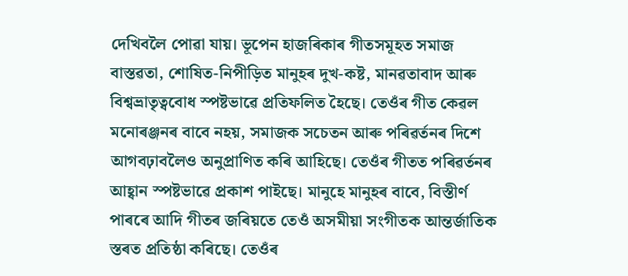দেখিবলৈ পোৱা যায়। ভূপেন হাজৰিকাৰ গীতসমূহত সমাজ বাস্তৱতা, শোষিত-নিপীড়িত মানুহৰ দুখ-কষ্ট, মানৱতাবাদ আৰু বিশ্বভ্ৰাতৃত্ববোধ স্পষ্টভাৱে প্ৰতিফলিত হৈছে। তেওঁৰ গীত কেৱল মনোৰঞ্জনৰ বাবে নহয়, সমাজক সচেতন আৰু পৰিৱৰ্তনৰ দিশে আগবঢ়াবলৈও অনুপ্ৰাণিত কৰি আহিছে। তেওঁৰ গীতত পৰিৱৰ্তনৰ আহ্বান স্পষ্টভাৱে প্ৰকাশ পাইছে। মানুহে মানুহৰ বাবে, বিস্তীৰ্ণ পাৰৰে আদি গীতৰ জৰিয়তে তেওঁ অসমীয়া সংগীতক আন্তর্জাতিক স্তৰত প্ৰতিষ্ঠা কৰিছে। তেওঁৰ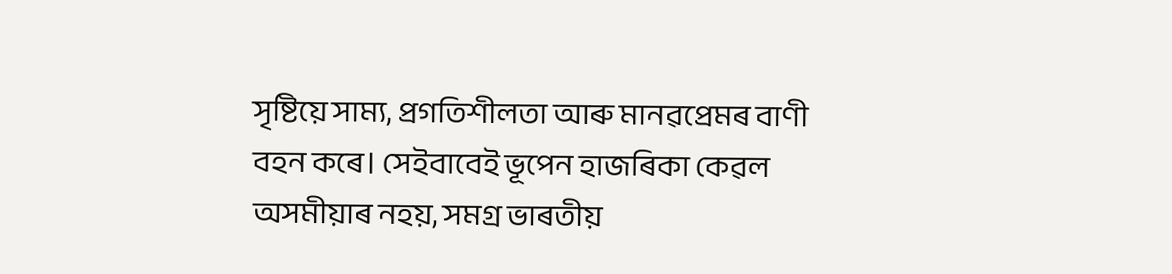সৃষ্টিয়ে সাম্য, প্ৰগতিশীলতা আৰু মানৱপ্ৰেমৰ বাণী বহন কৰে। সেইবাবেই ভূপেন হাজৰিকা কেৱল অসমীয়াৰ নহয়, সমগ্ৰ ভাৰতীয়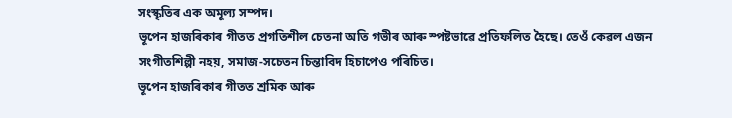সংস্কৃতিৰ এক অমূল্য সম্পদ।
ভূপেন হাজৰিকাৰ গীতত প্ৰগতিশীল চেতনা অতি গভীৰ আৰু স্পষ্টভাৱে প্ৰতিফলিত হৈছে। তেওঁ কেৱল এজন সংগীতশিল্পী নহয়, সমাজ-সচেতন চিন্তাবিদ হিচাপেও পৰিচিত।
ভূপেন হাজৰিকাৰ গীতত শ্ৰমিক আৰু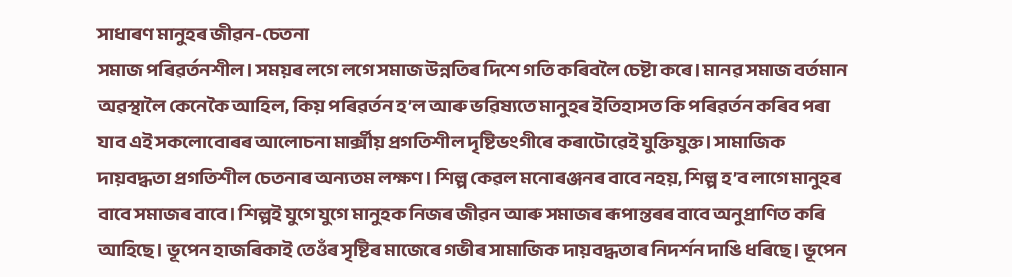সাধাৰণ মানুহৰ জীৱন-চেতনা
সমাজ পৰিৱৰ্তনশীল। সময়ৰ লগে লগে সমাজ উন্নতিৰ দিশে গতি কৰিবলৈ চেষ্টা কৰে। মানৱ সমাজ বৰ্তমান অৱস্থালৈ কেনেকৈ আহিল, কিয় পৰিৱৰ্তন হ’ল আৰু ভৱিষ্যতে মানুহৰ ইতিহাসত কি পৰিৱৰ্তন কৰিব পৰা যাব এই সকলোবোৰৰ আলোচনা মাৰ্ক্সীয় প্ৰগতিশীল দৃষ্টিভংগীৰে কৰাটোৱেই যুক্তিযুক্ত। সামাজিক দায়বদ্ধতা প্ৰগতিশীল চেতনাৰ অন্যতম লক্ষণ। শিল্প কেৱল মনোৰঞ্জনৰ বাবে নহয়, শিল্প হ’ব লাগে মানুহৰ বাবে সমাজৰ বাবে। শিল্পই যুগে যুগে মানুহক নিজৰ জীৱন আৰু সমাজৰ ৰূপান্তৰৰ বাবে অনুপ্ৰাণিত কৰি আহিছে। ভূপেন হাজৰিকাই তেওঁৰ সৃষ্টিৰ মাজেৰে গভীৰ সামাজিক দায়বদ্ধতাৰ নিদর্শন দাঙি ধৰিছে। ভূপেন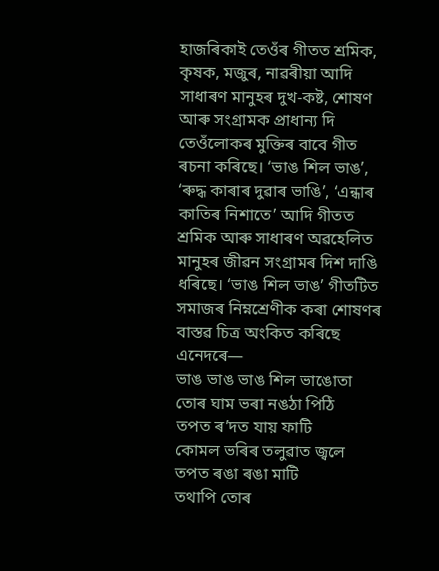হাজৰিকাই তেওঁৰ গীতত শ্ৰমিক, কৃষক, মজুৰ, নাৱৰীয়া আদি সাধাৰণ মানুহৰ দুখ-কষ্ট, শোষণ আৰু সংগ্ৰামক প্ৰাধান্য দি তেওঁলোকৰ মুক্তিৰ বাবে গীত ৰচনা কৰিছে। ‘ভাঙ শিল ভাঙ’, ‘ৰুদ্ধ কাৰাৰ দুৱাৰ ভাঙি’, ‘এন্ধাৰ কাতিৰ নিশাতে’ আদি গীতত শ্ৰমিক আৰু সাধাৰণ অৱহেলিত মানুহৰ জীৱন সংগ্ৰামৰ দিশ দাঙি ধৰিছে। ‘ভাঙ শিল ভাঙ’ গীতটিত সমাজৰ নিম্নশ্ৰেণীক কৰা শোষণৰ বাস্তৱ চিত্র অংকিত কৰিছে এনেদৰে—
ভাঙ ভাঙ ভাঙ শিল ভাঙোতা
তোৰ ঘাম ভৰা নঙঠা পিঠি
তপত ৰ’দত যায় ফাটি
কোমল ভৰিৰ তলুৱাত জ্বলে
তপত ৰঙা ৰঙা মাটি
তথাপি তোৰ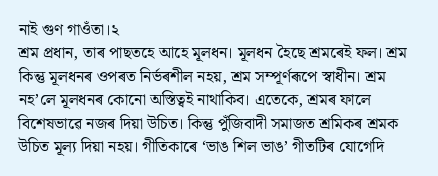নাই গুণ গাওঁতা।২
শ্ৰম প্ৰধান, তাৰ পাছতহে আহে মূলধন। মূলধন হৈছে শ্ৰমৰেই ফল। শ্ৰম কিন্তু মূলধনৰ ওপৰত নিৰ্ভৰশীল নহয়, শ্ৰম সম্পূৰ্ণৰূপে স্বাধীন। শ্ৰম নহ’লে মূলধনৰ কোনো অস্তিত্বই নাথাকিব। এতেকে, শ্ৰমৰ ফালে বিশেষভাৱে নজৰ দিয়া উচিত। কিন্তু পুঁজিবাদী সমাজত শ্ৰমিকৰ শ্ৰমক উচিত মূল্য দিয়া নহয়। গীতিকাৰে ‘ভাঙ শিল ভাঙ’ গীতটিৰ যোগেদি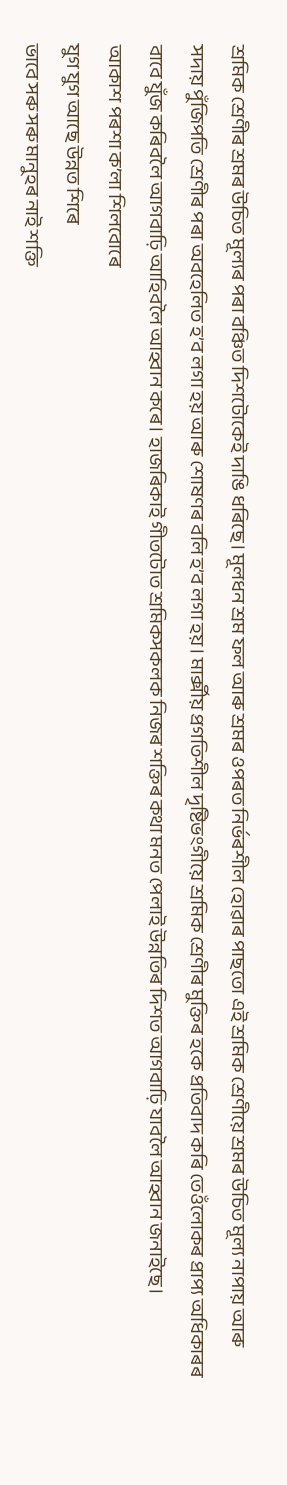শ্ৰমিক শ্ৰেণীৰ শ্ৰমৰ উচিত মূল্যৰ পৰা বঞ্চিত দিশটোকেই দাঙি ধৰিছে। মূলধন শ্ৰম ফল আৰু শ্ৰমৰ ওপৰত নিৰ্ভৰশীল হোৱাৰ পাছতো এই শ্ৰমিক শ্ৰেণীয়ে শ্ৰমৰ উচিত মূল্য নাপায় আৰু সদায় পুঁজিপতি শ্ৰেণীৰ পৰা অবহেলিত হ’ব লগা হয় আৰু শোষণৰ বলি হ’ব লগা হয়। মাৰ্ক্সীয় প্ৰগতিশীল দৃষ্টিভংগীয়ে শ্ৰমিক শ্ৰেণীৰ মুক্তিৰ হকে প্ৰতিবাদ কৰি তেওঁলোকৰ প্ৰাপ্য অধিকাৰৰ বাবে যুঁজ কৰিবলৈ আগবাঢ়ি আহিবলৈ আহ্বান কৰে। হাজৰিকাই গীতটোত শ্ৰমিকসকলক নিজৰ শক্তিৰ কথা মনত পেলাই উন্নতিৰ দিশত আগবাঢ়ি যাবলৈ আহ্বান জনাইছে।
আকাশ পৰশা ক’লা শিলবোৰে
যুগ যুগ আছে উন্নত শিৰে
ভাবে সৰু সৰু মানুহৰ নাই শক্তি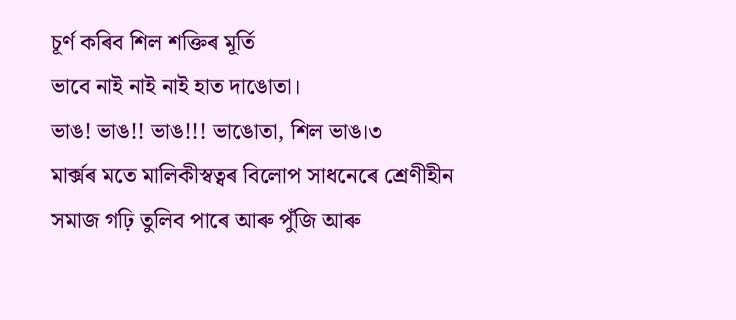চূৰ্ণ কৰিব শিল শক্তিৰ মূৰ্তি
ভাবে নাই নাই নাই হাত দাঙোতা।
ভাঙ! ভাঙ!! ভাঙ!!! ভাঙোতা, শিল ভাঙ।৩
মাৰ্ক্সৰ মতে মালিকীস্বত্বৰ বিলোপ সাধনেৰে শ্ৰেণীহীন সমাজ গঢ়ি তুলিব পাৰে আৰু পুঁজি আৰু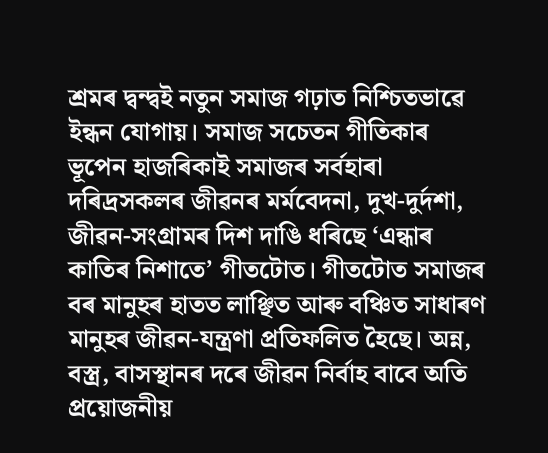শ্ৰমৰ দ্বন্দ্বই নতুন সমাজ গঢ়াত নিশ্চিতভাৱে ইন্ধন যোগায়। সমাজ সচেতন গীতিকাৰ ভূপেন হাজৰিকাই সমাজৰ সৰ্বহাৰা দৰিদ্ৰসকলৰ জীৱনৰ মৰ্মবেদনা, দুখ-দুৰ্দশা, জীৱন-সংগ্ৰামৰ দিশ দাঙি ধৰিছে ‘এন্ধাৰ কাতিৰ নিশাতে’ গীতটোত। গীতটোত সমাজৰ বৰ মানুহৰ হাতত লাঞ্ছিত আৰু বঞ্চিত সাধাৰণ মানুহৰ জীৱন-যন্ত্ৰণা প্ৰতিফলিত হৈছে। অন্ন, বস্ত্ৰ, বাসস্থানৰ দৰে জীৱন নিৰ্বাহ বাবে অতি প্ৰয়োজনীয়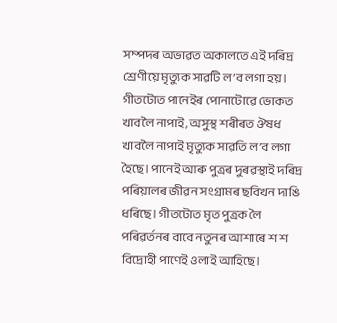সম্পদৰ অভাৱত অকালতে এই দৰিদ্ৰ শ্ৰেণীয়ে মৃত্যুক সাৱটি ল’ব লগা হয়। গীতটোত পানেইৰ পোনাটোৱে ভোকত খাবলৈ নাপাই, অসুস্থ শৰীৰত ঔষধ খাবলৈ নাপাই মৃত্যুক সাৱতি ল’ব লগা হৈছে। পানেই আৰু পুত্ৰৰ দুৰৱস্থাই দৰিদ্ৰ পৰিয়ালৰ জীৱন সংগ্ৰামৰ ছবিখন দাঙি ধৰিছে। গীতটোত মৃত পুত্ৰক লৈ পৰিৱৰ্তনৰ বাবে নতুনৰ আশাৰে শ শ বিদ্ৰোহী পাণেই ওলাই আহিছে।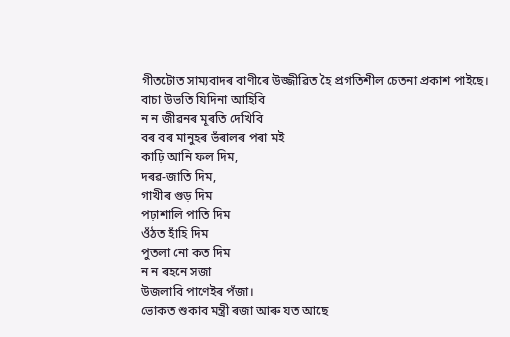গীতটোত সাম্যবাদৰ বাণীৰে উজ্জীৱিত হৈ প্ৰগতিশীল চেতনা প্ৰকাশ পাইছে।
বাচা উভতি যিদিনা আহিবি
ন ন জীৱনৰ মূৰতি দেখিবি
বৰ বৰ মানুহৰ ভঁৰালৰ পৰা মই
কাঢ়ি আনি ফল দিম,
দৰৱ-জাতি দিম,
গাখীৰ গুড় দিম
পঢ়াশালি পাতি দিম
ওঁঠত হাঁহি দিম
পুতলা নো কত দিম
ন ন ৰহনে সজা
উজলাবি পাণেইৰ পঁজা।
ভোকত শুকাব মন্ত্ৰী ৰজা আৰু যত আছে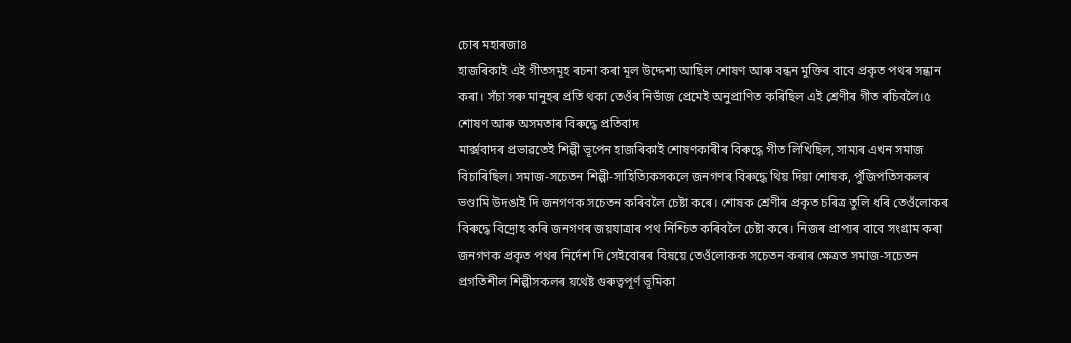চোৰ মহাৰজা৪
হাজৰিকাই এই গীতসমূহ ৰচনা কৰা মূল উদ্দেশ্য আছিল শোষণ আৰু বন্ধন মুক্তিৰ বাবে প্ৰকৃত পথৰ সন্ধান কৰা। সঁচা সৰু মানুহৰ প্ৰতি থকা তেওঁৰ নিভাঁজ প্ৰেমেই অনুপ্রাণিত কৰিছিল এই শ্ৰেণীৰ গীত ৰচিবলৈ।৫
শোষণ আৰু অসমতাৰ বিৰুদ্ধে প্রতিবাদ
মাৰ্ক্সবাদৰ প্ৰভাৱতেই শিল্পী ভূপেন হাজৰিকাই শোষণকাৰীৰ বিৰুদ্ধে গীত লিখিছিল, সাম্যৰ এখন সমাজ বিচাৰিছিল। সমাজ-সচেতন শিল্পী-সাহিত্যিকসকলে জনগণৰ বিৰুদ্ধে থিয় দিয়া শোষক, পুঁজিপতিসকলৰ ভণ্ডামি উদঙাই দি জনগণক সচেতন কৰিবলৈ চেষ্টা কৰে। শোষক শ্ৰেণীৰ প্ৰকৃত চৰিত্ৰ তুলি ধৰি তেওঁলোকৰ বিৰুদ্ধে বিদ্ৰোহ কৰি জনগণৰ জয়যাত্ৰাৰ পথ নিশ্চিত কৰিবলৈ চেষ্টা কৰে। নিজৰ প্ৰাপ্যৰ বাবে সংগ্ৰাম কৰা জনগণক প্ৰকৃত পথৰ নিৰ্দেশ দি সেইবোৰৰ বিষয়ে তেওঁলোকক সচেতন কৰাৰ ক্ষেত্ৰত সমাজ-সচেতন প্ৰগতিশীল শিল্পীসকলৰ যথেষ্ট গুৰুত্বপূৰ্ণ ভূমিকা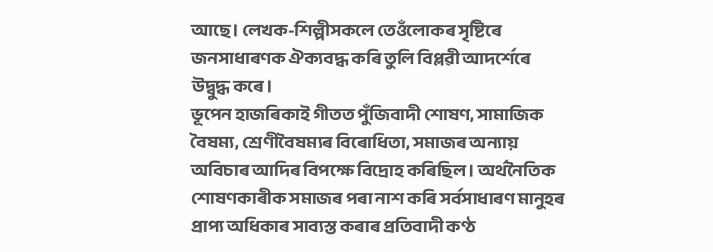আছে। লেখক-শিল্পীসকলে তেওঁলোকৰ সৃষ্টিৰে জনসাধাৰণক ঐক্যবদ্ধ কৰি তুলি বিপ্লৱী আদৰ্শেৰে উদ্বুদ্ধ কৰে।
ভূপেন হাজৰিকাই গীতত পুঁজিবাদী শোষণ, সামাজিক বৈষম্য, শ্ৰেণীবৈষম্যৰ বিৰোধিতা, সমাজৰ অন্যায় অবিচাৰ আদিৰ বিপক্ষে বিদ্ৰোহ কৰিছিল। অর্থনৈতিক শোষণকাৰীক সমাজৰ পৰা নাশ কৰি সর্বসাধাৰণ মানুহৰ প্ৰাপ্য অধিকাৰ সাব্যস্ত কৰাৰ প্ৰতিবাদী কণ্ঠ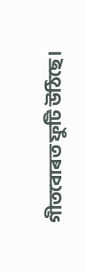গীতবোৰত ফুটি উঠিছে।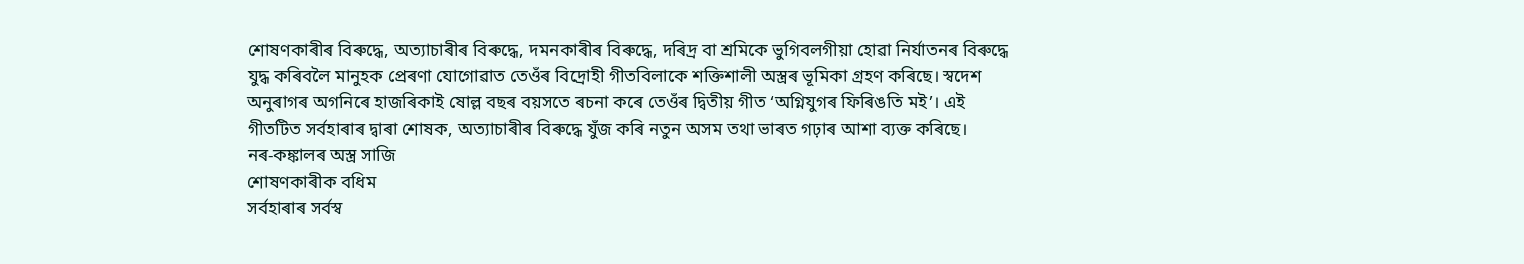শোষণকাৰীৰ বিৰুদ্ধে, অত্যাচাৰীৰ বিৰুদ্ধে, দমনকাৰীৰ বিৰুদ্ধে, দৰিদ্ৰ বা শ্ৰমিকে ভুগিবলগীয়া হোৱা নিৰ্যাতনৰ বিৰুদ্ধে যুদ্ধ কৰিবলৈ মানুহক প্ৰেৰণা যোগোৱাত তেওঁৰ বিদ্ৰোহী গীতবিলাকে শক্তিশালী অস্ত্ৰৰ ভূমিকা গ্ৰহণ কৰিছে। স্বদেশ অনুৰাগৰ অগনিৰে হাজৰিকাই ষোল্ল বছৰ বয়সতে ৰচনা কৰে তেওঁৰ দ্বিতীয় গীত ‘অগ্নিযুগৰ ফিৰিঙতি মই’। এই গীতটিত সৰ্বহাৰাৰ দ্বাৰা শোষক, অত্যাচাৰীৰ বিৰুদ্ধে যুঁজ কৰি নতুন অসম তথা ভাৰত গঢ়াৰ আশা ব্যক্ত কৰিছে।
নৰ-কঙ্কালৰ অস্ত্ৰ সাজি
শোষণকাৰীক বধিম
সর্বহাৰাৰ সৰ্বস্ব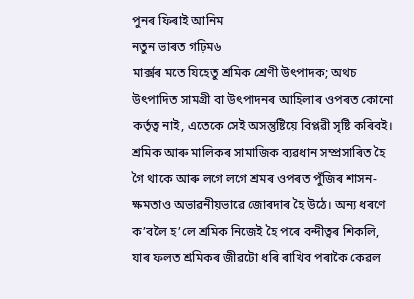পুনৰ ফিৰাই আনিম
নতুন ভাৰত গঢ়িম৬
মাৰ্ক্সৰ মতে যিহেতু শ্ৰমিক শ্ৰেণী উৎপাদক; অথচ উৎপাদিত সামগ্ৰী বা উৎপাদনৰ আহিলাৰ ওপৰত কোনো কৰ্তৃত্ব নাই, এতেকে সেই অসন্তুষ্টিয়ে বিপ্লৱী সৃষ্টি কৰিবই। শ্ৰমিক আৰু মালিকৰ সামাজিক ব্যৱধান সম্প্ৰসাৰিত হৈ গৈ থাকে আৰু লগে লগে শ্ৰমৰ ওপৰত পুঁজিৰ শাসন-ক্ষমতাও অভাৱনীয়ভাৱে জোৰদাৰ হৈ উঠে। অন্য ধৰণে ক’বলৈ হ’লে শ্ৰমিক নিজেই হৈ পৰে বন্দীত্বৰ শিকলি, যাৰ ফলত শ্ৰমিকৰ জীৱটো ধৰি ৰাখিব পৰাকৈ কেৱল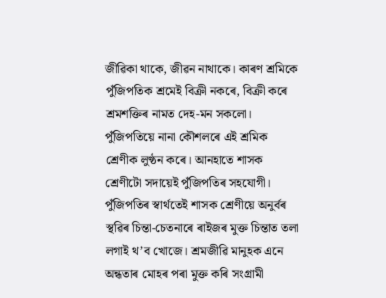জীৱিকা থাকে, জীৱন নাথাকে। কাৰণ শ্ৰমিকে পুঁজিপতিক শ্ৰমেই বিক্ৰী নকৰে, বিক্ৰী কৰে শ্ৰমশক্তিৰ নামত দেহ-মন সকলো। পুঁজিপতিয়ে নানা কৌশলৰে এই শ্ৰমিক শ্ৰেণীক লুণ্ঠন কৰে। আনহাতে শাসক শ্ৰেণীটো সদায়েই পুঁজিপতিৰ সহযোগী। পুঁজিপতিৰ স্বাৰ্থতেই শাসক শ্ৰেণীয়ে অনুৰ্বৰ স্থৱিৰ চিন্তা-চেতনাৰে ৰাইজৰ মুক্ত চিন্তাত তলা লগাই থ’ব খোজে। শ্ৰমজীৱি মানুহক এনে অন্ধতাৰ মোহৰ পৰা মুক্ত কৰি সংগ্ৰামী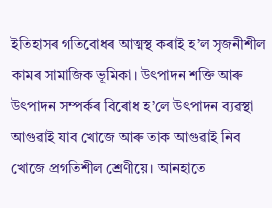ইতিহাসৰ গতিবোধৰ আত্মস্থ কৰাই হ’ল সৃজনীশীল কামৰ সামাজিক ভূমিকা। উৎপাদন শক্তি আৰু উৎপাদন সম্পৰ্কৰ বিৰোধ হ’লে উৎপাদন ব্যৱস্থা আগুৱাই যাব খোজে আৰু তাক আগুৱাই নিব খোজে প্ৰগতিশীল শ্ৰেণীয়ে। আনহাতে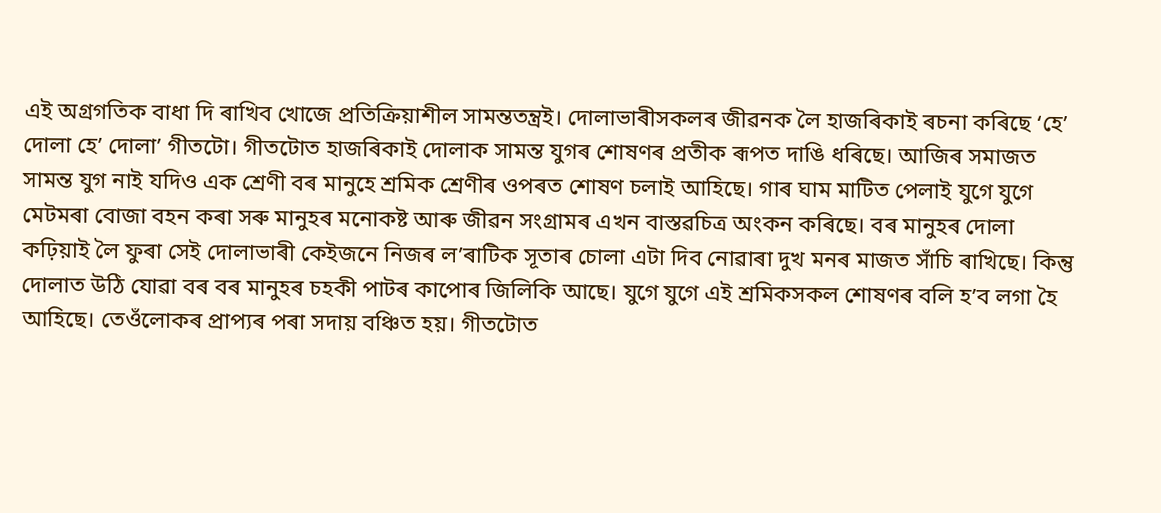এই অগ্ৰগতিক বাধা দি ৰাখিব খোজে প্ৰতিক্ৰিয়াশীল সামন্ততন্ত্রই। দোলাভাৰীসকলৰ জীৱনক লৈ হাজৰিকাই ৰচনা কৰিছে ‘হে’ দোলা হে’ দোলা’ গীতটো। গীতটোত হাজৰিকাই দোলাক সামন্ত যুগৰ শোষণৰ প্ৰতীক ৰূপত দাঙি ধৰিছে। আজিৰ সমাজত সামন্ত যুগ নাই যদিও এক শ্ৰেণী বৰ মানুহে শ্ৰমিক শ্ৰেণীৰ ওপৰত শোষণ চলাই আহিছে। গাৰ ঘাম মাটিত পেলাই যুগে যুগে মেটমৰা বোজা বহন কৰা সৰু মানুহৰ মনোকষ্ট আৰু জীৱন সংগ্ৰামৰ এখন বাস্তৱচিত্ৰ অংকন কৰিছে। বৰ মানুহৰ দোলা কঢ়িয়াই লৈ ফুৰা সেই দোলাভাৰী কেইজনে নিজৰ ল’ৰাটিক সূতাৰ চোলা এটা দিব নোৱাৰা দুখ মনৰ মাজত সাঁচি ৰাখিছে। কিন্তু দোলাত উঠি যোৱা বৰ বৰ মানুহৰ চহকী পাটৰ কাপোৰ জিলিকি আছে। যুগে যুগে এই শ্ৰমিকসকল শোষণৰ বলি হ’ব লগা হৈ আহিছে। তেওঁলোকৰ প্ৰাপ্যৰ পৰা সদায় বঞ্চিত হয়। গীতটোত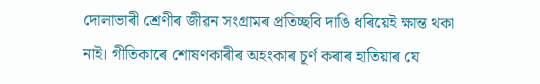দোলাভাৰী শ্ৰেণীৰ জীৱন সংগ্ৰামৰ প্ৰতিচ্ছবি দাঙি ধৰিয়েই ক্ষান্ত থকা নাই। গীতিকাৰে শোষণকাৰীৰ অহংকাৰ চূৰ্ণ কৰাৰ হাতিয়াৰ যে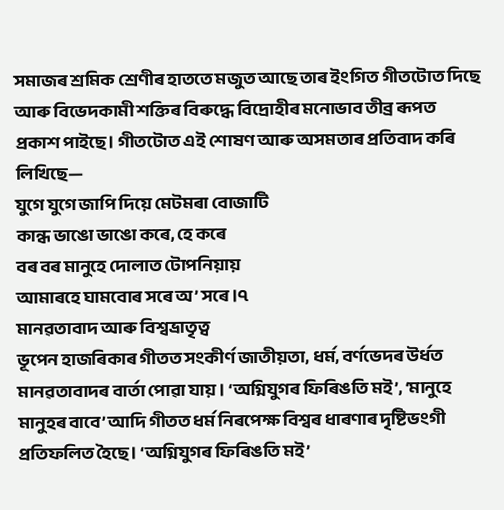সমাজৰ শ্ৰমিক শ্ৰেণীৰ হাততে মজুত আছে তাৰ ইংগিত গীতটোত দিছে আৰু বিভেদকামী শক্তিৰ বিৰুদ্ধে বিদ্ৰোহীৰ মনোভাব তীব্র ৰূপত প্ৰকাশ পাইছে। গীতটোত এই শোষণ আৰু অসমতাৰ প্ৰতিবাদ কৰি লিখিছে—
যুগে যুগে জাপি দিয়ে মেটমৰা বোজাটি
কান্ধ ভাঙো ভাঙো কৰে, হে কৰে
বৰ বৰ মানুহে দোলাত টোপনিয়ায়
আমাৰহে ঘামবোৰ সৰে অ’ সৰে।৭
মানৱতাবাদ আৰু বিশ্বভ্ৰাতৃত্ব
ভূপেন হাজৰিকাৰ গীতত সংকীৰ্ণ জাতীয়তা, ধৰ্ম, বৰ্ণভেদৰ উৰ্ধত মানৱতাবাদৰ বাৰ্তা পোৱা যায়। ‘অগ্নিযুগৰ ফিৰিঙতি মই’, ‘মানুহে মানুহৰ বাবে’ আদি গীতত ধৰ্ম নিৰপেক্ষ বিশ্বৰ ধাৰণাৰ দৃষ্টিভংগী প্ৰতিফলিত হৈছে। ‘অগ্নিযুগৰ ফিৰিঙতি মই’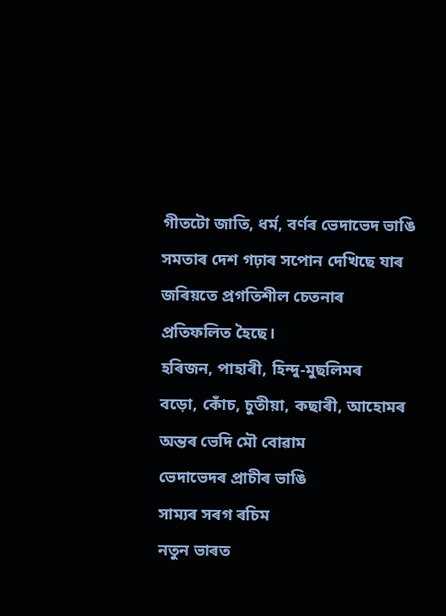গীতটো জাতি, ধৰ্ম, বৰ্ণৰ ভেদাভেদ ভাঙি সমতাৰ দেশ গঢ়াৰ সপোন দেখিছে যাৰ জৰিয়তে প্ৰগতিশীল চেতনাৰ প্ৰতিফলিত হৈছে।
হৰিজন, পাহাৰী, হিন্দু-মুছলিমৰ
বড়ো, কোঁচ, চুতীয়া, কছাৰী, আহোমৰ
অন্তৰ ভেদি মৌ বোৱাম
ভেদাভেদৰ প্ৰাচীৰ ভাঙি
সাম্যৰ সৰগ ৰচিম
নতুন ভাৰত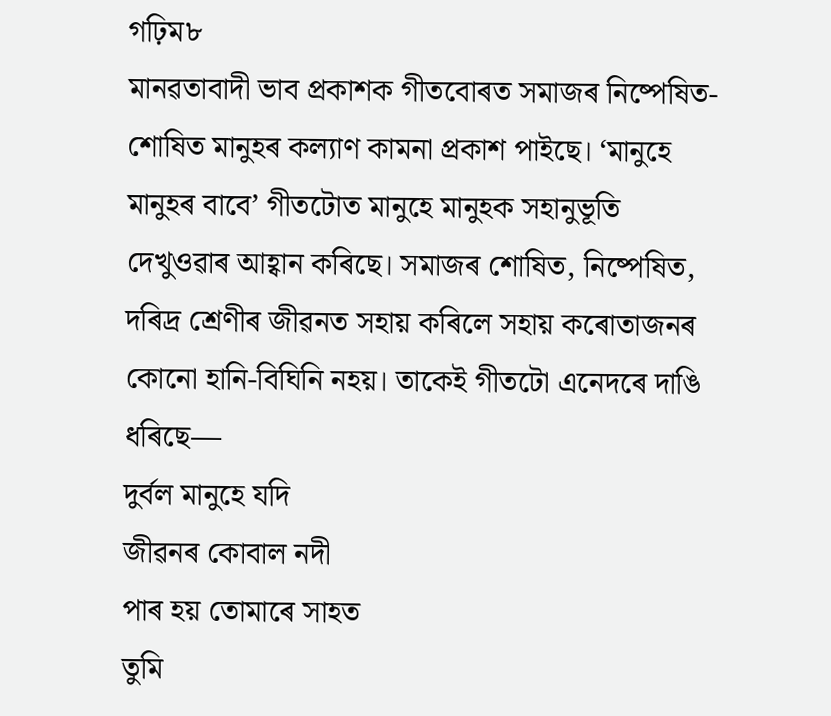গঢ়িম৮
মানৱতাবাদী ভাব প্ৰকাশক গীতবোৰত সমাজৰ নিষ্পেষিত-শোষিত মানুহৰ কল্যাণ কামনা প্ৰকাশ পাইছে। ‘মানুহে মানুহৰ বাবে’ গীতটোত মানুহে মানুহক সহানুভূতি দেখুওৱাৰ আহ্বান কৰিছে। সমাজৰ শোষিত, নিষ্পেষিত, দৰিদ্ৰ শ্ৰেণীৰ জীৱনত সহায় কৰিলে সহায় কৰোতাজনৰ কোনো হানি-বিঘিনি নহয়। তাকেই গীতটো এনেদৰে দাঙি ধৰিছে—
দুৰ্বল মানুহে যদি
জীৱনৰ কোবাল নদী
পাৰ হয় তোমাৰে সাহত
তুমি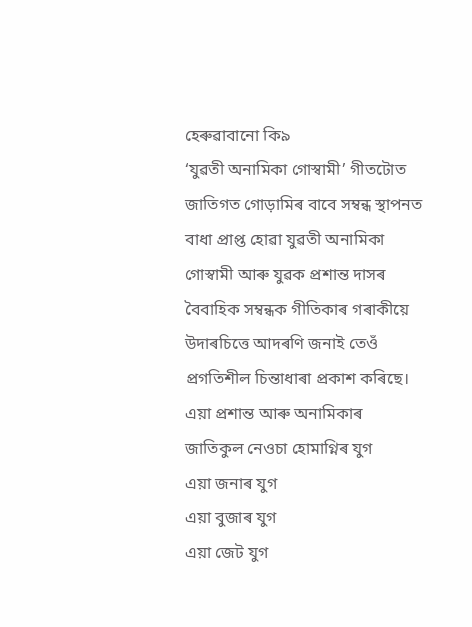হেৰুৱাবানো কি৯
‘যুৱতী অনামিকা গোস্বামী’ গীতটোত জাতিগত গোড়ামিৰ বাবে সম্বন্ধ স্থাপনত বাধা প্ৰাপ্ত হোৱা যুৱতী অনামিকা গোস্বামী আৰু যুৱক প্ৰশান্ত দাসৰ বৈবাহিক সম্বন্ধক গীতিকাৰ গৰাকীয়ে উদাৰচিত্তে আদৰণি জনাই তেওঁ প্ৰগতিশীল চিন্তাধাৰা প্ৰকাশ কৰিছে।
এয়া প্ৰশান্ত আৰু অনামিকাৰ
জাতিকুল নেওচা হোমাগ্নিৰ যুগ
এয়া জনাৰ যুগ
এয়া বুজাৰ যুগ
এয়া জেট যুগ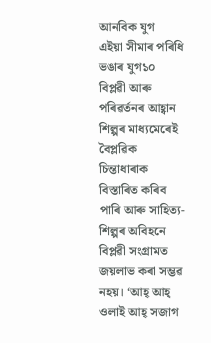আনবিক যুগ
এইয়া সীমাৰ পৰিধি ভঙাৰ যুগ১০
বিপ্লৱী আৰু পৰিৱৰ্তনৰ আহ্বান
শিল্পৰ মাধ্যমেৰেই বৈপ্লৱিক চিন্তাধাৰাক বিস্তাৰিত কৰিব পাৰি আৰু সাহিত্য-শিল্পৰ অবিহনে বিপ্লৱী সংগ্ৰামত জয়লাভ কৰা সম্ভৱ নহয়। ‘আহ্ আহ্ ওলাই আহ্ সজাগ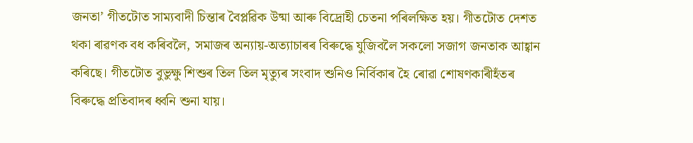জনতা’ গীতটোত সাম্যবাদী চিন্তাৰ বৈপ্লৱিক উষ্মা আৰু বিদ্ৰোহী চেতনা পৰিলক্ষিত হয়। গীতটোত দেশত থকা ৰাৱণক বধ কৰিবলৈ, সমাজৰ অন্যায়-অত্যাচাৰৰ বিৰুদ্ধে যুজিবলৈ সকলো সজাগ জনতাক আহ্বান কৰিছে। গীতটোত বুভুক্ষু শিশুৰ তিল তিল মৃত্যুৰ সংবাদ শুনিও নিৰ্বিকাৰ হৈ ৰোৱা শোষণকাৰীহঁতৰ বিৰুদ্ধে প্ৰতিবাদৰ ধ্বনি শুনা যায়।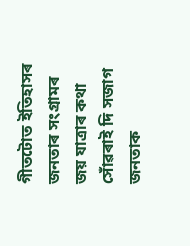গীতটোত ইতিহাসৰ জনতাৰ সংগ্ৰামৰ জয় যাত্ৰাৰ কথা সোঁৱৰাই দি সজাগ জনতাক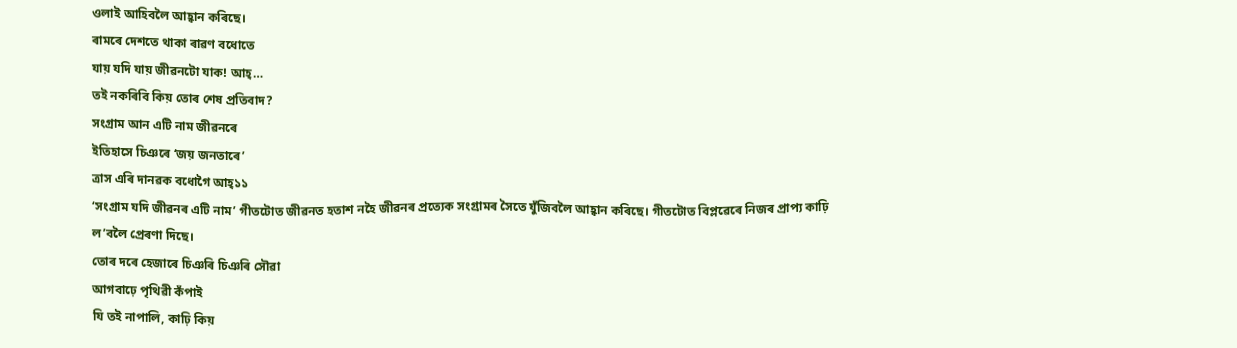ওলাই আহিবলৈ আহ্বান কৰিছে।
ৰামৰে দেশতে থাকা ৰাৱণ বধোতে
যায় যদি যায় জীৱনটো যাক! আহ্…
তই নকৰিবি কিয় তোৰ শেষ প্ৰতিবাদ?
সংগ্ৰাম আন এটি নাম জীৱনৰে
ইতিহাসে চিঞৰে ‘জয় জনতাৰে’
ত্ৰাস এৰি দানৱক বধোগৈ আহ্১১
‘সংগ্ৰাম যদি জীৱনৰ এটি নাম’ গীতটোত জীৱনত হতাশ নহৈ জীৱনৰ প্ৰত্যেক সংগ্ৰামৰ সৈতে যুঁজিবলৈ আহ্বান কৰিছে। গীতটোত বিপ্লৱেৰে নিজৰ প্ৰাপ্য কাঢ়ি ল’বলৈ প্ৰেৰণা দিছে।
তোৰ দৰে হেজাৰে চিঞৰি চিঞৰি সৌৱা
আগবাঢ়ে পৃথিৱী কঁপাই
যি তই নাপালি, কাঢ়ি কিয়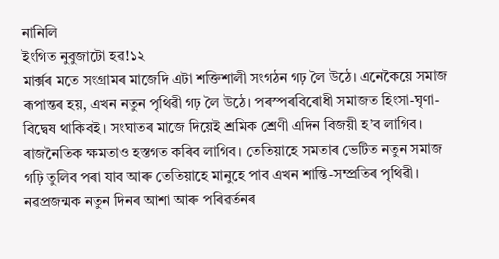নানিলি
ইংগিত নুবুজাটো হৱ!১২
মাৰ্ক্সৰ মতে সংগ্ৰামৰ মাজেদি এটা শক্তিশালী সংগঠন গঢ় লৈ উঠে। এনেকৈয়ে সমাজ ৰূপান্তৰ হয়, এখন নতুন পৃথিৱী গঢ় লৈ উঠে। পৰস্পৰবিৰোধী সমাজত হিংসা-ঘৃণা-বিদ্বেষ থাকিবই। সংঘাতৰ মাজে দিয়েই শ্ৰমিক শ্ৰেণী এদিন বিজয়ী হ’ব লাগিব। ৰাজনৈতিক ক্ষমতাও হস্তগত কৰিব লাগিব। তেতিয়াহে সমতাৰ ভেটিত নতুন সমাজ গঢ়ি তুলিব পৰা যাব আৰু তেতিয়াহে মানুহে পাব এখন শান্তি-সম্প্ৰতিৰ পৃথিৱী। নৱপ্ৰজন্মক নতুন দিনৰ আশা আৰু পৰিৱৰ্তনৰ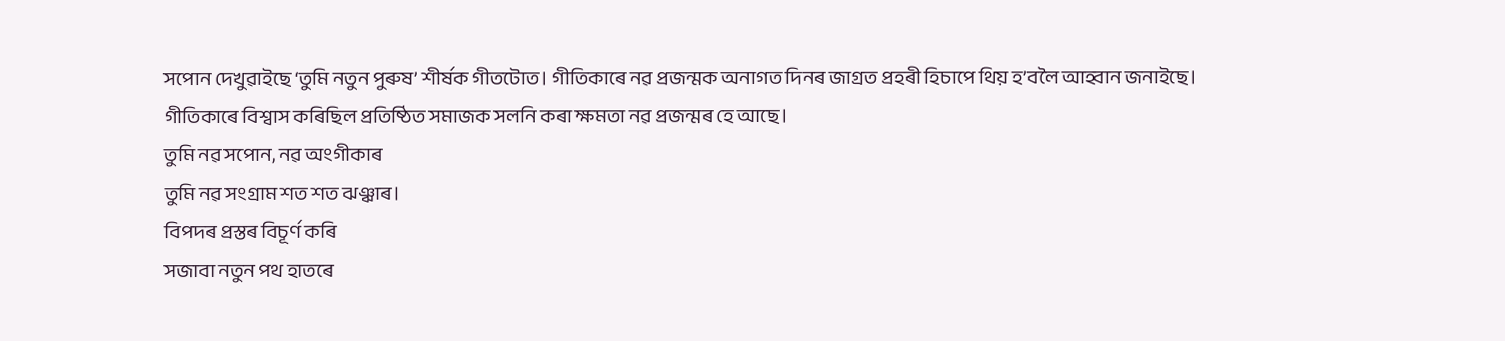সপোন দেখুৱাইছে ‘তুমি নতুন পুৰুষ’ শীৰ্ষক গীতটোত। গীতিকাৰে নৱ প্ৰজন্মক অনাগত দিনৰ জাগ্ৰত প্ৰহৰী হিচাপে থিয় হ’বলৈ আহ্বান জনাইছে। গীতিকাৰে বিশ্বাস কৰিছিল প্ৰতিষ্ঠিত সমাজক সলনি কৰা ক্ষমতা নৱ প্ৰজন্মৰ হে আছে।
তুমি নৱ সপোন, নৱ অংগীকাৰ
তুমি নৱ সংগ্ৰাম শত শত ঝঞ্ঝাৰ।
বিপদৰ প্ৰস্তৰ বিচূৰ্ণ কৰি
সজাবা নতুন পথ হাতৰে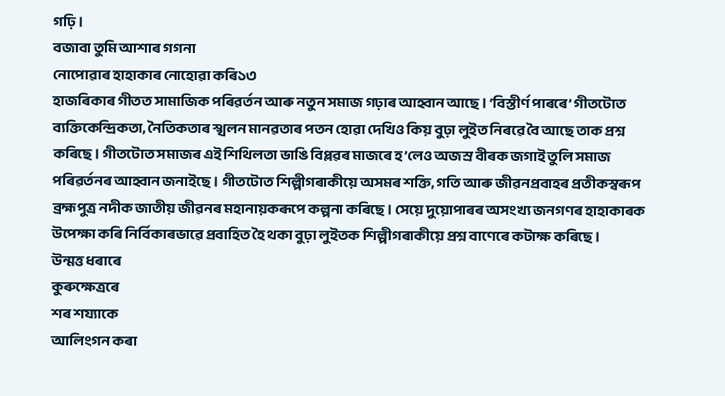গঢ়ি।
বজাবা তুমি আশাৰ গগনা
নোপোৱাৰ হাহাকাৰ নোহোৱা কৰি১৩
হাজৰিকাৰ গীতত সামাজিক পৰিৱৰ্তন আৰু নতুন সমাজ গঢ়াৰ আহ্বান আছে। ‘বিস্তীৰ্ণ পাৰৰে’ গীতটোত ব্যক্তিকেন্দ্ৰিকতা, নৈতিকতাৰ স্খলন মানৱতাৰ পতন হোৱা দেখিও কিয় বুঢ়া লুইত নিৰৱে বৈ আছে তাক প্ৰশ্ন কৰিছে। গীতটোত সমাজৰ এই শিথিলতা ভাঙি বিপ্লৱৰ মাজৰে হ’লেও অজস্ৰ বীৰক জগাই তুলি সমাজ পৰিৱৰ্তনৰ আহ্বান জনাইছে। গীতটোত শিল্পীগৰাকীয়ে অসমৰ শক্তি, গতি আৰু জীৱনপ্ৰবাহৰ প্ৰতীকস্বৰূপ ব্ৰহ্মপুত্ৰ নদীক জাতীয় জীৱনৰ মহানায়কৰূপে কল্পনা কৰিছে। সেয়ে দুয়োপাৰৰ অসংখ্য জনগণৰ হাহাকাৰক উপেক্ষা কৰি নিৰ্বিকাৰভাৱে প্ৰবাহিত হৈ থকা বুঢ়া লুইতক শিল্পীগৰাকীয়ে প্ৰশ্ন বাণেৰে কটাক্ষ কৰিছে।
উন্মত্ত ধৰাৰে
কুৰুক্ষেত্ৰৰে
শৰ শয্যাকে
আলিংগন কৰা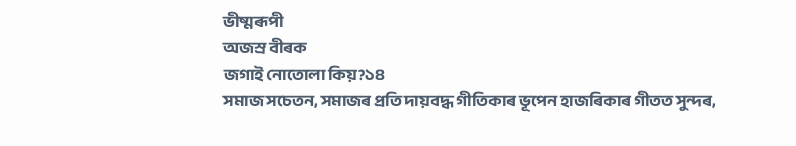ভীষ্মৰূপী
অজস্ৰ বীৰক
জগাই নোতোলা কিয়?১৪
সমাজ সচেতন, সমাজৰ প্ৰতি দায়বদ্ধ গীতিকাৰ ভূপেন হাজৰিকাৰ গীতত সুন্দৰ,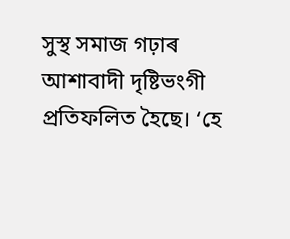সুস্থ সমাজ গঢ়াৰ আশাবাদী দৃষ্টিভংগী প্ৰতিফলিত হৈছে। ‘হে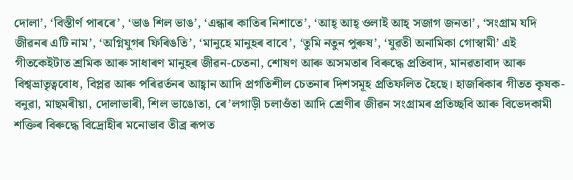দোলা’, ‘বিস্তীৰ্ণ পাৰৰে’, ‘ভাঙ শিল ভাঙ’, ‘এন্ধাৰ কাতিৰ নিশাতে’, ‘আহ্ আহ্ ওলাই আহ্ সজাগ জনতা’, ‘সংগ্ৰাম যদি জীৱনৰ এটি নাম’, ‘অগ্নিযুগৰ ফিৰিঙতি’, ‘মানুহে মানুহৰ বাবে’, ‘তুমি নতুন পুৰুষ’, ‘যুৱতী অনামিকা গোস্বামী’ এই গীতকেইটাত শ্ৰমিক আৰু সাধাৰণ মানুহৰ জীৱন-চেতনা, শোষণ আৰু অসমতাৰ বিৰুদ্ধে প্ৰতিবাদ, মানৱতাবাদ আৰু বিশ্বভ্ৰাতৃত্ববোধ, বিপ্লৱ আৰু পৰিৱৰ্তনৰ আহ্বান আদি প্ৰগতিশীল চেতনাৰ দিশসমূহ প্ৰতিফলিত হৈছে। হাজৰিকাৰ গীতত কৃষক-বনুৱা, মাছমৰীয়া, দোলাভাৰী, শিল ভাঙোতা, ৰে’লগাড়ী চলাওঁতা আদি শ্ৰেণীৰ জীৱন সংগ্ৰামৰ প্ৰতিচ্ছবি আৰু বিভেদকামী শক্তিৰ বিৰুদ্ধে বিদ্ৰোহীৰ মনোভাব তীব্র ৰূপত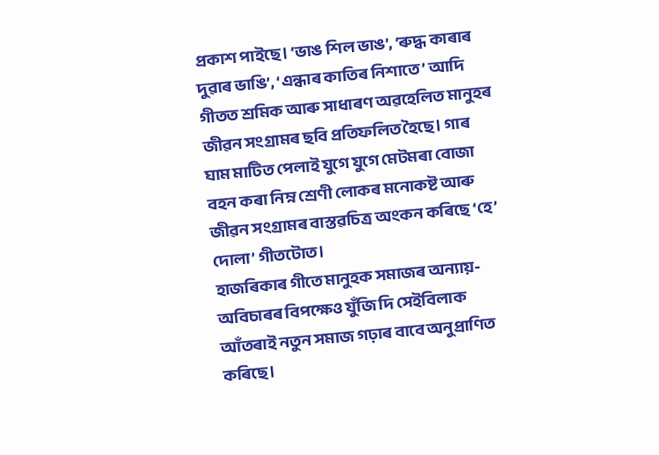প্ৰকাশ পাইছে। ‘ভাঙ শিল ভাঙ’, ‘ৰুদ্ধ কাৰাৰ দুৱাৰ ভাঙি’, ‘এন্ধাৰ কাতিৰ নিশাতে’ আদি গীতত শ্ৰমিক আৰু সাধাৰণ অৱহেলিত মানুহৰ জীৱন সংগ্ৰামৰ ছবি প্ৰতিফলিত হৈছে। গাৰ ঘাম মাটিত পেলাই যুগে যুগে মেটমৰা বোজা বহন কৰা নিম্ন শ্ৰেণী লোকৰ মনোকষ্ট আৰু জীৱন সংগ্ৰামৰ বাস্তৱচিত্ৰ অংকন কৰিছে ‘হে’ দোলা’ গীতটোত।
হাজৰিকাৰ গীতে মানুহক সমাজৰ অন্যায়-অবিচাৰৰ বিপক্ষেও যুঁজি দি সেইবিলাক আঁতৰাই নতুন সমাজ গঢ়াৰ বাবে অনুপ্ৰাণিত কৰিছে।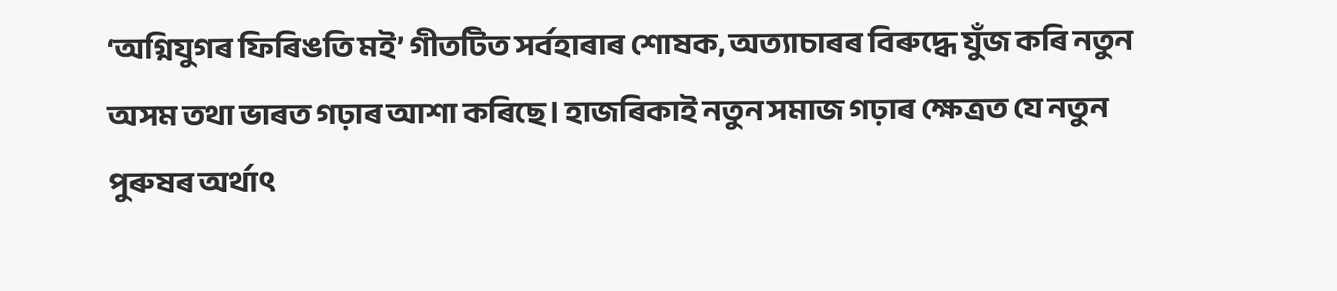‘অগ্নিযুগৰ ফিৰিঙতি মই’ গীতটিত সৰ্বহাৰাৰ শোষক, অত্যাচাৰৰ বিৰুদ্ধে যুঁজ কৰি নতুন অসম তথা ভাৰত গঢ়াৰ আশা কৰিছে। হাজৰিকাই নতুন সমাজ গঢ়াৰ ক্ষেত্ৰত যে নতুন পুৰুষৰ অৰ্থাৎ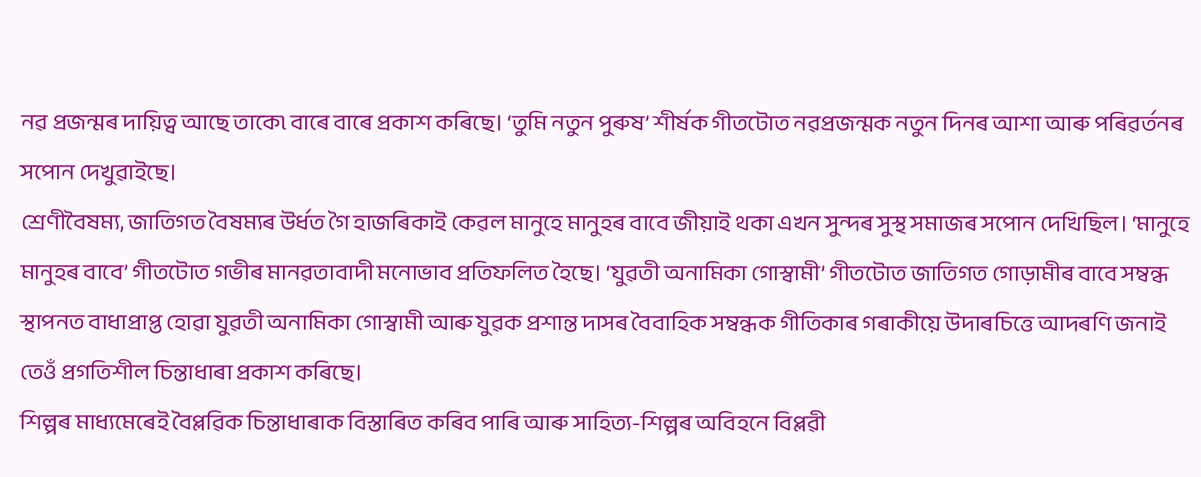নৱ প্ৰজন্মৰ দায়িত্ব আছে তাকে৷ বাৰে বাৰে প্ৰকাশ কৰিছে। ‘তুমি নতুন পুৰুষ’ শীৰ্ষক গীতটোত নৱপ্ৰজন্মক নতুন দিনৰ আশা আৰু পৰিৱৰ্তনৰ সপোন দেখুৱাইছে।
শ্ৰেণীবৈষম্য, জাতিগত বৈষম্যৰ উৰ্ধত গৈ হাজৰিকাই কেৱল মানুহে মানুহৰ বাবে জীয়াই থকা এখন সুন্দৰ সুস্থ সমাজৰ সপোন দেখিছিল। ‘মানুহে মানুহৰ বাবে’ গীতটোত গভীৰ মানৱতাবাদী মনোভাব প্ৰতিফলিত হৈছে। ‘যুৱতী অনামিকা গোস্বামী’ গীতটোত জাতিগত গোড়ামীৰ বাবে সম্বন্ধ স্থাপনত বাধাপ্ৰাপ্ত হোৱা যুৱতী অনামিকা গোস্বামী আৰু যুৱক প্ৰশান্ত দাসৰ বৈবাহিক সম্বন্ধক গীতিকাৰ গৰাকীয়ে উদাৰচিত্তে আদৰণি জনাই তেওঁ প্ৰগতিশীল চিন্তাধাৰা প্ৰকাশ কৰিছে।
শিল্পৰ মাধ্যমেৰেই বৈপ্লৱিক চিন্তাধাৰাক বিস্তাৰিত কৰিব পাৰি আৰু সাহিত্য-শিল্পৰ অবিহনে বিপ্লৱী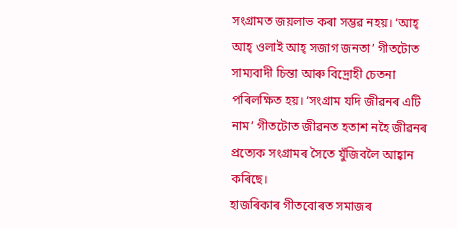সংগ্ৰামত জয়লাভ কৰা সম্ভৱ নহয়। ‘আহ্ আহ্ ওলাই আহ্ সজাগ জনতা’ গীতটোত সাম্যবাদী চিন্তা আৰু বিদ্ৰোহী চেতনা পৰিলক্ষিত হয়। ‘সংগ্ৰাম যদি জীৱনৰ এটি নাম’ গীতটোত জীৱনত হতাশ নহৈ জীৱনৰ প্ৰত্যেক সংগ্ৰামৰ সৈতে যুঁজিবলৈ আহ্বান কৰিছে।
হাজৰিকাৰ গীতবোৰত সমাজৰ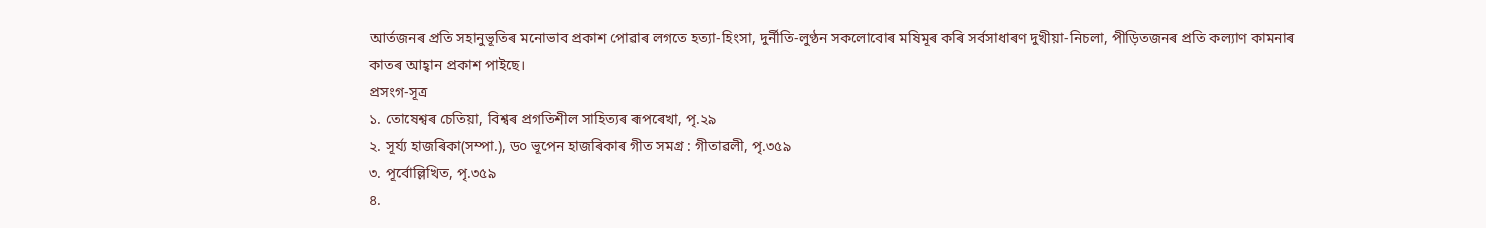আৰ্তজনৰ প্ৰতি সহানুভূতিৰ মনোভাব প্ৰকাশ পোৱাৰ লগতে হত্যা-হিংসা, দুৰ্নীতি-লুণ্ঠন সকলোবোৰ মষিমূৰ কৰি সৰ্বসাধাৰণ দুখীয়া-নিচলা, পীড়িতজনৰ প্ৰতি কল্যাণ কামনাৰ কাতৰ আহ্বান প্ৰকাশ পাইছে।
প্ৰসংগ-সূত্ৰ
১. তোষেশ্বৰ চেতিয়া, বিশ্বৰ প্ৰগতিশীল সাহিত্যৰ ৰূপৰেখা, পৃ.২৯
২. সূৰ্য্য হাজৰিকা(সম্পা.), ড০ ভূপেন হাজৰিকাৰ গীত সমগ্ৰ : গীতাৱলী, পৃ.৩৫৯
৩. পূৰ্বোল্লিখিত, পৃ.৩৫৯
৪.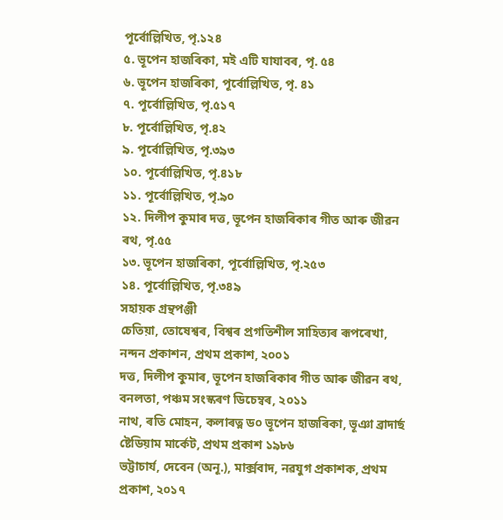পূৰ্বোল্লিখিত, পৃ.১২৪
৫. ভূপেন হাজৰিকা, মই এটি যাযাবৰ, পৃ. ৫৪
৬. ভূপেন হাজৰিকা, পূৰ্বোল্লিখিত, পৃ. ৪১
৭. পূৰ্বোল্লিখিত, পৃ.৫১৭
৮. পূৰ্বোল্লিখিত, পৃ.৪২
৯. পূৰ্বোল্লিখিত, পৃ.৩৯৩
১০. পূৰ্বোল্লিখিত, পৃ.৪১৮
১১. পূৰ্বোল্লিখিত, পৃ.৯০
১২. দিলীপ কুমাৰ দত্ত, ভূপেন হাজৰিকাৰ গীত আৰু জীৱন ৰথ, পৃ.৫৫
১৩. ভূপেন হাজৰিকা, পূৰ্বোল্লিখিত, পৃ.২৫৩
১৪. পূৰ্বোল্লিখিত, পৃ.৩৪৯
সহায়ক গ্ৰন্থপঞ্জী
চেতিয়া, তোষেশ্বৰ, বিশ্বৰ প্ৰগতিশীল সাহিত্যৰ ৰূপৰেখা, নন্দন প্রকাশন, প্ৰথম প্ৰকাশ, ২০০১
দত্ত, দিলীপ কুমাৰ, ভূপেন হাজৰিকাৰ গীত আৰু জীৱন ৰথ, বনলতা, পঞ্চম সংস্কৰণ ডিচেম্বৰ, ২০১১
নাথ, ৰতি মোহন, কলাৰত্ন ড০ ভূপেন হাজৰিকা, ভূঞা ব্ৰাদাৰ্ছ ষ্টেডিয়াম মাৰ্কেট, প্ৰথম প্ৰকাশ ১৯৮৬
ভট্টাচাৰ্য, দেবেন (অনূ.), মাৰ্ক্সবাদ, নৱযুগ প্ৰকাশক, প্ৰথম প্ৰকাশ, ২০১৭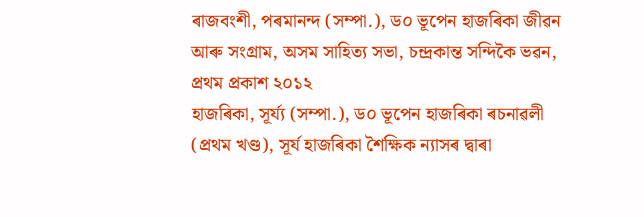ৰাজবংশী, পৰমানন্দ (সম্পা.), ড০ ভূপেন হাজৰিকা জীৱন আৰু সংগ্ৰাম, অসম সাহিত্য সভা, চন্দ্ৰকান্ত সন্দিকৈ ভৱন, প্ৰথম প্ৰকাশ ২০১২
হাজৰিকা, সূৰ্য্য (সম্পা.), ড০ ভূপেন হাজৰিকা ৰচনাৱলী (প্ৰথম খণ্ড), সূৰ্য হাজৰিকা শৈক্ষিক ন্যাসৰ দ্বাৰা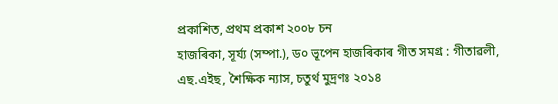প্ৰকাশিত, প্ৰথম প্ৰকাশ ২০০৮ চন
হাজৰিকা, সূৰ্য্য (সম্পা.), ড০ ভূপেন হাজৰিকাৰ গীত সমগ্ৰ : গীতাৱলী, এছ.এইছ, শৈক্ষিক ন্যাস, চতুৰ্থ মুদ্রণঃ ২০১৪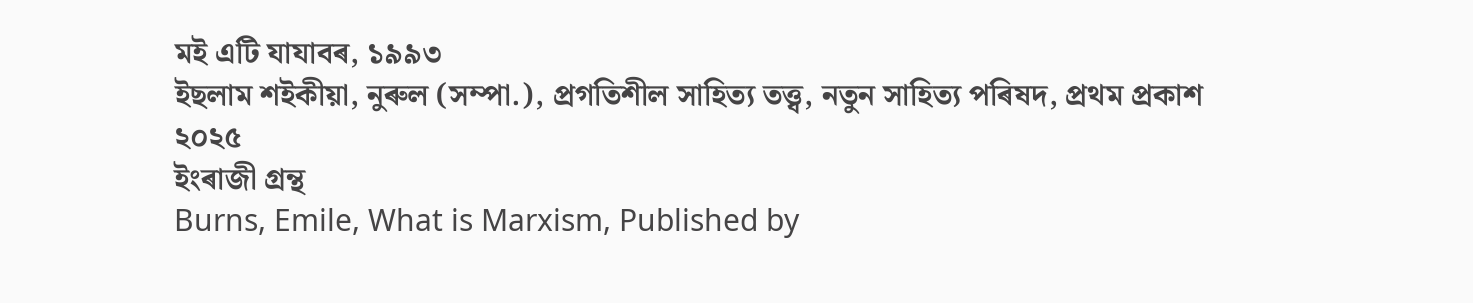মই এটি যাযাবৰ, ১৯৯৩
ইছলাম শইকীয়া, নুৰুল (সম্পা.), প্ৰগতিশীল সাহিত্য তত্ত্ব, নতুন সাহিত্য পৰিষদ, প্ৰথম প্ৰকাশ ২০২৫
ইংৰাজী গ্ৰন্থ
Burns, Emile, What is Marxism, Published by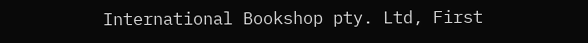International Bookshop pty. Ltd, First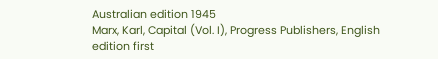Australian edition 1945
Marx, Karl, Capital (Vol. I), Progress Publishers, English edition first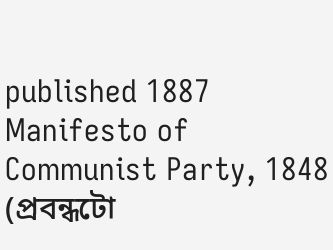published 1887
Manifesto of Communist Party, 1848
(প্ৰবন্ধটো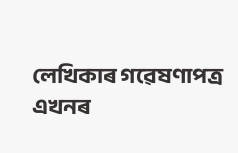লেখিকাৰ গৱেষণাপত্ৰ এখনৰ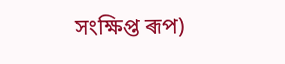সংক্ষিপ্ত ৰূপ)